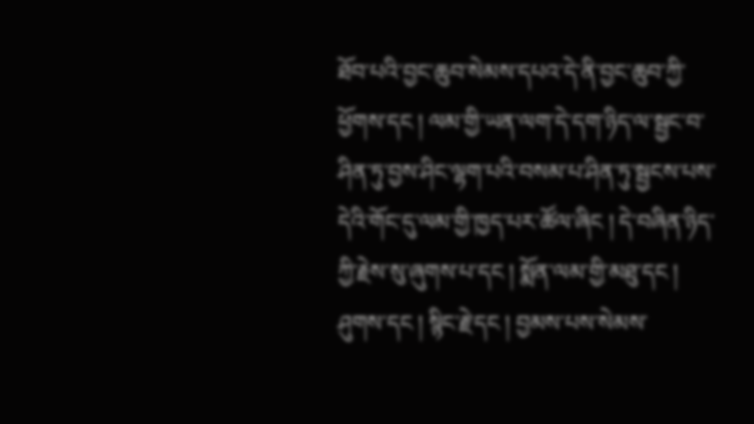ཐོབ་པའི་བྱང་ཆུབ་སེམས་དཔའ་དེ་ནི་བྱང་ཆུབ་ཀྱི་ཕྱོགས་དང ། ལམ་གྱི་ཡན་ལག་དེ་དག་ཉིད་ལ་སྦྱང་བ་ཤིན་ཏུ་བྱས་ཤིང་ལྷག་པའི་བསམ་པ་ཤིན་ཏུ་སྦྱངས་པས་དེའི་གོང་དུ་ལམ་གྱི་ཁྱད་པར་ཚོལ་ཞིང ། དེ་བཞིན་ཉིད་ཀྱི་རྗེས་སུ་ཞུགས་པ་དང ། སྨོན་ལམ་གྱི་མཐུ་དང ། ཤུགས་དང ། སྙིང་རྗེ་དང ། བྱམས་པས་སེམས་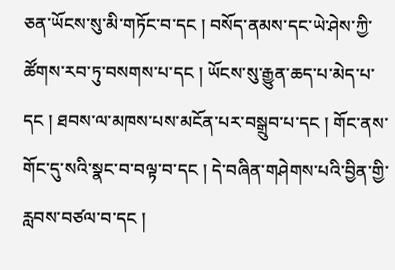ཅན་ཡོངས་སུ་མི་གཏོང་བ་དང ། བསོད་ནམས་དང་ཡེ་ཤེས་ཀྱི་ཚོགས་རབ་ཏུ་བསགས་པ་དང ། ཡོངས་སུ་རྒྱུན་ཆད་པ་མེད་པ་དང ། ཐབས་ལ་མཁས་པས་མངོན་པར་བསྒྲུབ་པ་དང ། གོང་ནས་གོང་དུ་སའི་སྣང་བ་བལྟ་བ་དང ། དེ་བཞིན་གཤེགས་པའི་བྱིན་གྱི་རླབས་བཙལ་བ་དང །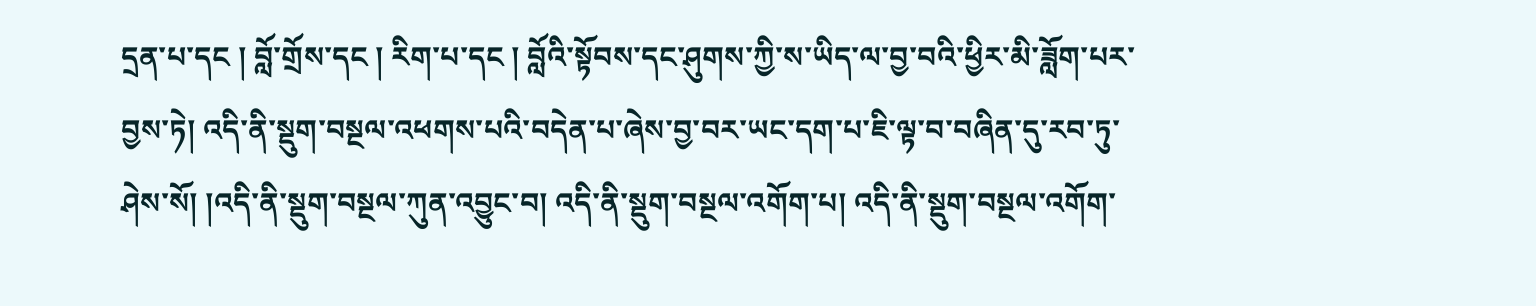དྲན་པ་དང ། བློ་གྲོས་དང ། རིག་པ་དང ། བློའི་སྟོབས་དང་ཤུགས་ཀྱི་ས་ཡིད་ལ་བྱ་བའི་ཕྱིར་མི་ཟློག་པར་བྱས་ཏེ། འདི་ནི་སྡུག་བསྔལ་འཕགས་པའི་བདེན་པ་ཞེས་བྱ་བར་ཡང་དག་པ་ཇི་ལྟ་བ་བཞིན་དུ་རབ་ཏུ་ཤེས་སོ། །འདི་ནི་སྡུག་བསྔལ་ཀུན་འབྱུང་བ། འདི་ནི་སྡུག་བསྔལ་འགོག་པ། འདི་ནི་སྡུག་བསྔལ་འགོག་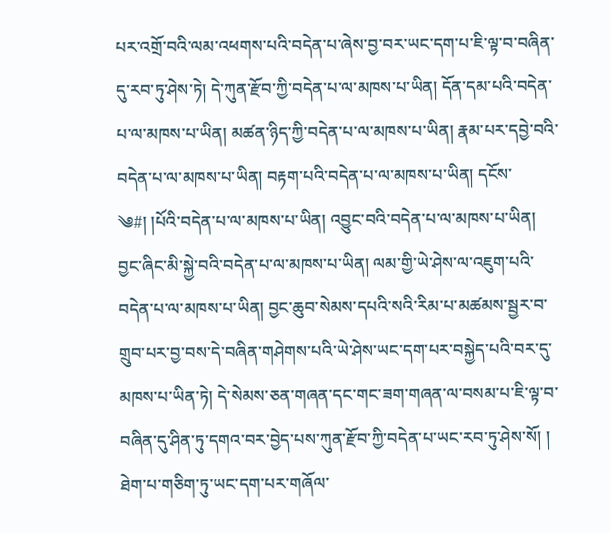པར་འགྲོ་བའི་ལམ་འཕགས་པའི་བདེན་པ་ཞེས་བྱ་བར་ཡང་དག་པ་ཇི་ལྟ་བ་བཞིན་དུ་རབ་ཏུ་ཤེས་ཏེ། དེ་ཀུན་རྫོབ་ཀྱི་བདེན་པ་ལ་མཁས་པ་ཡིན། དོན་དམ་པའི་བདེན་པ་ལ་མཁས་པ་ཡིན། མཚན་ཉིད་ཀྱི་བདེན་པ་ལ་མཁས་པ་ཡིན། རྣམ་པར་དབྱེ་བའི་བདེན་པ་ལ་མཁས་པ་ཡིན། བརྟག་པའི་བདེན་པ་ལ་མཁས་པ་ཡིན། དངོས་
༄#། །པོའི་བདེན་པ་ལ་མཁས་པ་ཡིན། འབྱུང་བའི་བདེན་པ་ལ་མཁས་པ་ཡིན། བྱང་ཞིང་མི་སྐྱེ་བའི་བདེན་པ་ལ་མཁས་པ་ཡིན། ལམ་གྱི་ཡེ་ཤེས་ལ་འཇུག་པའི་བདེན་པ་ལ་མཁས་པ་ཡིན། བྱང་ཆུབ་སེམས་དཔའི་སའི་རིམ་པ་མཚམས་སྦྱར་བ་གྲུབ་པར་བྱ་བས་དེ་བཞིན་གཤེགས་པའི་ཡེ་ཤེས་ཡང་དག་པར་བསྐྱེད་པའི་བར་དུ་མཁས་པ་ཡིན་ཏེ། དེ་སེམས་ཅན་གཞན་དང་གང་ཟག་གཞན་ལ་བསམ་པ་ཇི་ལྟ་བ་བཞིན་དུ་ཤིན་ཏུ་དགའ་བར་བྱེད་པས་ཀུན་རྫོབ་ཀྱི་བདེན་པ་ཡང་རབ་ཏུ་ཤེས་སོ། ། ཐེག་པ་གཅིག་ཏུ་ཡང་དག་པར་གཞོལ་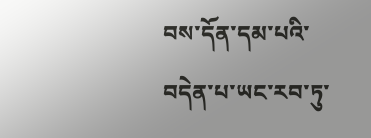བས་དོན་དམ་པའི་བདེན་པ་ཡང་རབ་ཏུ་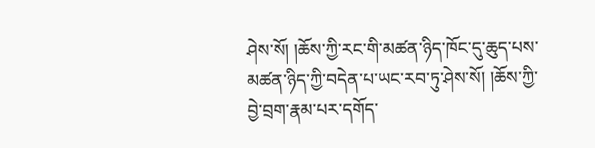ཤེས་སོ། །ཆོས་ཀྱི་རང་གི་མཚན་ཉིད་ཁོང་དུ་ཆུད་པས་མཚན་ཉིད་ཀྱི་བདེན་པ་ཡང་རབ་ཏུ་ཤེས་སོ། །ཆོས་ཀྱི་བྱེ་བྲག་རྣམ་པར་དགོད་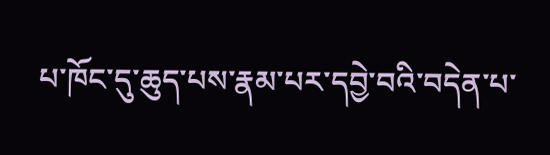པ་ཁོང་དུ་ཆུད་པས་རྣམ་པར་དབྱེ་བའི་བདེན་པ་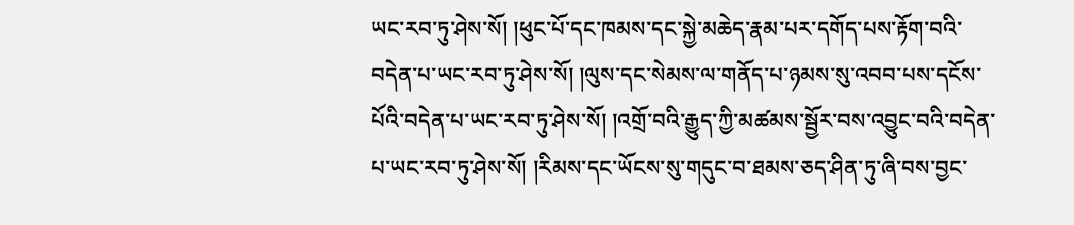ཡང་རབ་ཏུ་ཤེས་སོ། །ཕུང་པོ་དང་ཁམས་དང་སྐྱེ་མཆེད་རྣམ་པར་དགོད་པས་རྟོག་བའི་བདེན་པ་ཡང་རབ་ཏུ་ཤེས་སོ། །ལུས་དང་སེམས་ལ་གནོད་པ་ཉམས་སུ་འབབ་པས་དངོས་པོའི་བདེན་པ་ཡང་རབ་ཏུ་ཤེས་སོ། །འགྲོ་བའི་རྒྱུད་ཀྱི་མཚམས་སྦྱོར་བས་འབྱུང་བའི་བདེན་པ་ཡང་རབ་ཏུ་ཤེས་སོ། །རིམས་དང་ཡོངས་སུ་གདུང་བ་ཐམས་ཅད་ཤིན་ཏུ་ཞི་བས་བྱང་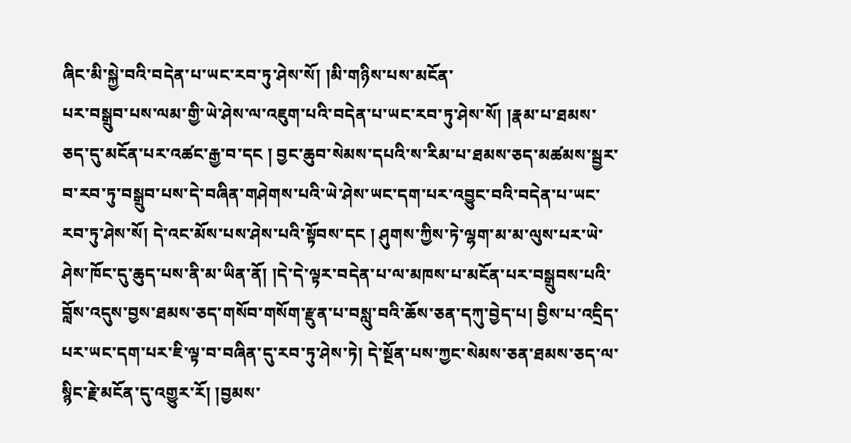ཞིང་མི་སྐྱེ་བའི་བདེན་པ་ཡང་རབ་ཏུ་ཤེས་སོ། །མི་གཉིས་པས་མངོན་
པར་བསྒྲུབ་པས་ལམ་གྱི་ཡེ་ཤེས་ལ་འཇུག་པའི་བདེན་པ་ཡང་རབ་ཏུ་ཤེས་སོ། །རྣམ་པ་ཐམས་ཅད་དུ་མངོན་པར་འཚང་རྒྱ་བ་དང ། བྱང་ཆུབ་སེམས་དཔའི་ས་རིམ་པ་ཐམས་ཅད་མཚམས་སྦྱར་བ་རབ་ཏུ་བསྒྲུབ་པས་དེ་བཞིན་གཤེགས་པའི་ཡེ་ཤེས་ཡང་དག་པར་འབྱུང་བའི་བདེན་པ་ཡང་རབ་ཏུ་ཤེས་སོ། དེ་འང་མོས་པས་ཤེས་པའི་སྟོབས་དང ། ཤུགས་ཀྱིས་ཏེ་ལྷག་མ་མ་ལུས་པར་ཡེ་ཤེས་ཁོང་དུ་ཆུད་པས་ནི་མ་ཡིན་ནོ། །དེ་དེ་ལྟར་བདེན་པ་ལ་མཁས་པ་མངོན་པར་བསྒྲུབས་པའི་བློས་འདུས་བྱས་ཐམས་ཅད་གསོབ་གསོག་རྫུན་པ་བསླུ་བའི་ཆོས་ཅན་དཀུ་བྱེད་པ། བྱིས་པ་འདྲིད་པར་ཡང་དག་པར་ཇི་ལྟ་བ་བཞིན་དུ་རབ་ཏུ་ཤེས་ཏེ། དེ་སྔོན་པས་ཀྱང་སེམས་ཅན་ཐམས་ཅད་ལ་སྙིང་རྗེ་མངོན་དུ་འགྱུར་རོ། །བྱམས་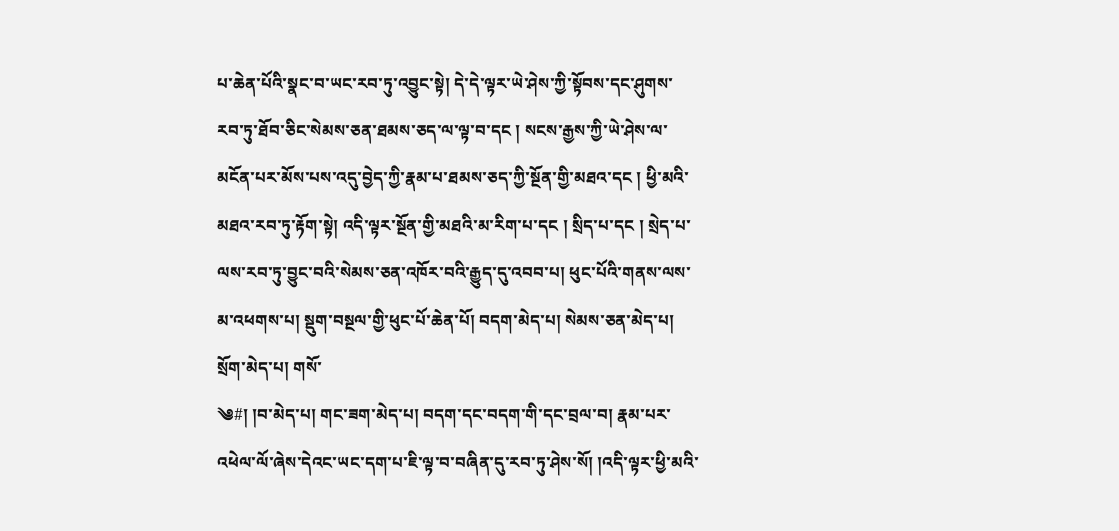པ་ཆེན་པོའི་སྣང་བ་ཡང་རབ་ཏུ་འབྱུང་སྟེ། དེ་དེ་ལྟར་ཡེ་ཤེས་ཀྱི་སྟོབས་དང་ཤུགས་རབ་ཏུ་ཐོབ་ཅིང་སེམས་ཅན་ཐམས་ཅད་ལ་ལྟ་བ་དང ། སངས་རྒྱས་ཀྱི་ཡེ་ཤེས་ལ་མངོན་པར་མོས་པས་འདུ་བྱེད་ཀྱི་རྣམ་པ་ཐམས་ཅད་ཀྱི་སྔོན་གྱི་མཐའ་དང ། ཕྱི་མའི་མཐའ་རབ་ཏུ་རྟོག་སྟེ། འདི་ལྟར་སྔོན་གྱི་མཐའི་མ་རིག་པ་དང ། སྲིད་པ་དང ། སྲེད་པ་ལས་རབ་ཏུ་བྱུང་བའི་སེམས་ཅན་འཁོར་བའི་རྒྱུད་དུ་འབབ་པ། ཕུང་པོའི་གནས་ལས་མ་འཕགས་པ། སྡུག་བསྔལ་གྱི་ཕུང་པོ་ཆེན་པོ། བདག་མེད་པ། སེམས་ཅན་མེད་པ། སྲོག་མེད་པ། གསོ་
༄#། །བ་མེད་པ། གང་ཟག་མེད་པ། བདག་དང་བདག་གི་དང་བྲལ་བ། རྣམ་པར་འཕེལ་ལོ་ཞེས་དེའང་ཡང་དག་པ་ཇི་ལྟ་བ་བཞིན་དུ་རབ་ཏུ་ཤེས་སོ། །འདི་ལྟར་ཕྱི་མའི་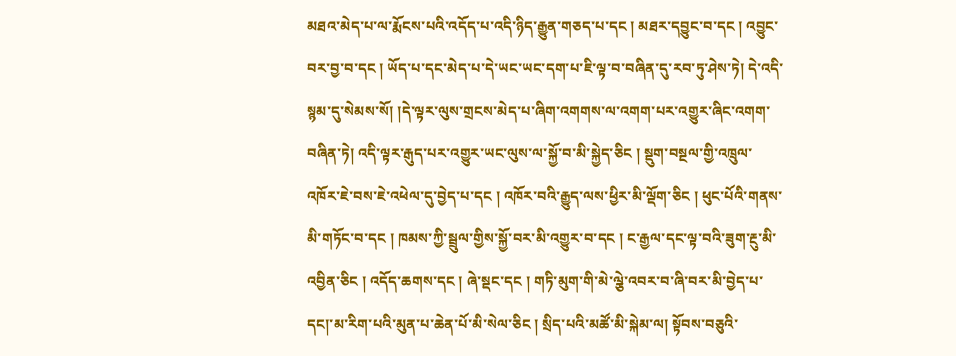མཐའ་མེད་པ་ལ་རྨོངས་པའི་འདོད་པ་འདི་ཉིད་རྒྱུན་གཅད་པ་དང ། མཐར་དབྱུང་བ་དང ། འབྱུང་བར་བྱ་བ་དང ། ཡོད་པ་དང་མེད་པ་དེ་ཡང་ཡང་དག་པ་ཇི་ལྟ་བ་བཞིན་དུ་རབ་ཏུ་ཤེས་ཏེ། དེ་འདི་སྙམ་དུ་སེམས་སོ། །དེ་ལྟར་ལུས་གྲངས་མེད་པ་ཞིག་འགགས་ལ་འགག་པར་འགྱུར་ཞིང་འགག་བཞིན་ཏེ། འདི་ལྟར་རྒུད་པར་འགྱུར་ཡང་ལུས་ལ་སྐྱོ་བ་མི་སྐྱེད་ཅིང ། སྡུག་བསྔལ་གྱི་འཁྲུལ་འཁོར་ཇེ་བས་ཇེ་འཕེལ་དུ་བྱེད་པ་དང ། འཁོར་བའི་རྒྱུད་ལས་ཕྱིར་མི་ལྡོག་ཅིང ། ཕུང་པོའི་གནས་མི་གཏོང་བ་དང ། ཁམས་ཀྱི་སྦྲུལ་གྱིས་སྐྱོ་བར་མི་འགྱུར་བ་དང ། ང་རྒྱལ་དང་ལྟ་བའི་ཟུག་རྔུ་མི་འབྱིན་ཅིང ། འདོད་ཆགས་དང ། ཞེ་སྡང་དང ། གཏི་མུག་གི་མེ་ལྕེ་འབར་བ་ཞི་བར་མི་བྱེད་པ་དང།་མ་རིག་པའི་མུན་པ་ཆེན་པོ་མི་སེལ་ཅིང ། སྲིད་པའི་མཚོ་མི་སྐེམ་ལ། སྟོབས་བཅུའི་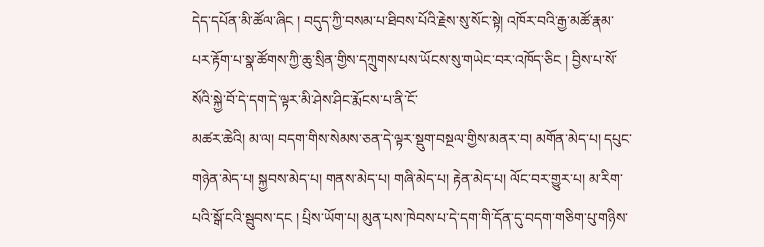དེད་དཔོན་མི་ཚོལ་ཞིང ། བདུད་ཀྱི་བསམ་པ་ཐིབས་པོའི་རྗེས་སུ་སོང་སྟེ། འཁོར་བའི་རྒྱ་མཚོ་རྣམ་པར་རྟོག་པ་སྣ་ཚོགས་ཀྱི་ཆུ་སྲིན་གྱིས་དཀྲུགས་པས་ཡོངས་སུ་གཡེང་བར་འཁོད་ཅིང ། བྱིས་པ་སོ་སོའི་སྐྱེ་བོ་དེ་དག་དེ་ལྟར་མི་ཤེས་ཤིང་རྨོངས་པ་ནི་ངོ་
མཚར་ཆེའི། མ་ལ། བདག་གིས་སེམས་ཅན་དེ་ལྟར་སྡུག་བསྔལ་གྱིས་མནར་བ། མགོན་མེད་པ། དཔུང་གཉེན་མེད་པ། སྐྱབས་མེད་པ། གནས་མེད་པ། གཞི་མེད་པ། རྟེན་མེད་པ། ལོང་བར་གྱུར་པ། མ་རིག་པའི་སྒོ་ངའི་སྦུབས་དང ། པྲིས་ཡོག་པ། མུན་པས་ཁེབས་པ་དེ་དག་གི་དོན་དུ་བདག་གཅིག་པུ་གཉིས་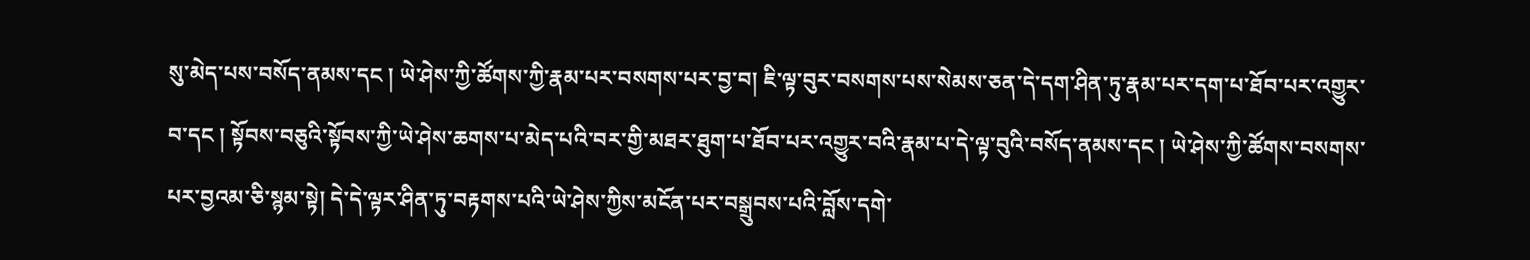སུ་མེད་པས་བསོད་ནམས་དང ། ཡེ་ཤེས་ཀྱི་ཚོགས་ཀྱི་རྣམ་པར་བསགས་པར་བྱ་བ། ཇི་ལྟ་བུར་བསགས་པས་སེམས་ཅན་དེ་དག་ཤིན་ཏུ་རྣམ་པར་དག་པ་ཐོབ་པར་འགྱུར་བ་དང ། སྟོབས་བཅུའི་སྟོབས་ཀྱི་ཡེ་ཤེས་ཆགས་པ་མེད་པའི་བར་གྱི་མཐར་ཐུག་པ་ཐོབ་པར་འགྱུར་བའི་རྣམ་པ་དེ་ལྟ་བུའི་བསོད་ནམས་དང ། ཡེ་ཤེས་ཀྱི་ཚོགས་བསགས་པར་བྱའམ་ཅི་སྙམ་སྟེ། དེ་དེ་ལྟར་ཤིན་ཏུ་བརྟགས་པའི་ཡེ་ཤེས་ཀྱིས་མངོན་པར་བསྒྲུབས་པའི་བློས་དགེ་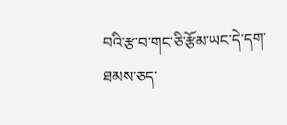བའི་རྩ་བ་གང་ཅི་རྩོམ་ཡང་དེ་དག་ཐམས་ཅད་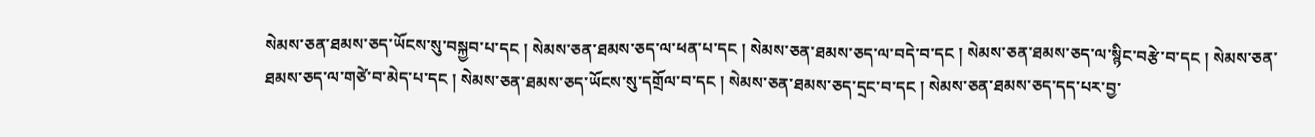སེམས་ཅན་ཐམས་ཅད་ཡོངས་སུ་བསྐྱབ་པ་དང ། སེམས་ཅན་ཐམས་ཅད་ལ་ཕན་པ་དང ། སེམས་ཅན་ཐམས་ཅད་ལ་བདེ་བ་དང ། སེམས་ཅན་ཐམས་ཅད་ལ་སྙིང་བརྩེ་བ་དང ། སེམས་ཅན་ཐམས་ཅད་ལ་གཙེ་བ་མེད་པ་དང ། སེམས་ཅན་ཐམས་ཅད་ཡོངས་སུ་དགྲོལ་བ་དང ། སེམས་ཅན་ཐམས་ཅད་དྲང་བ་དང ། སེམས་ཅན་ཐམས་ཅད་དད་པར་བྱ་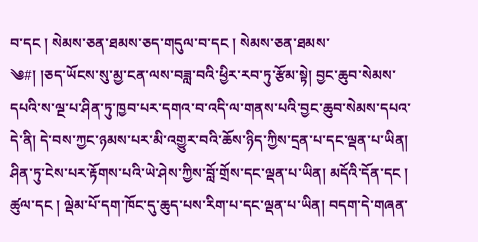བ་དང ། སེམས་ཅན་ཐམས་ཅད་གདུལ་བ་དང ། སེམས་ཅན་ཐམས་
༄#། །ཅད་ཡོངས་སུ་མྱ་ངན་ལས་བཟླ་བའི་ཕྱིར་རབ་ཏུ་རྩོམ་སྟེ། བྱང་ཆུབ་སེམས་དཔའི་ས་ལྔ་པ་ཤིན་ཏུ་ཁྱབ་པར་དགའ་བ་འདི་ལ་གནས་པའི་བྱང་ཆུབ་སེམས་དཔའ་དེ་ནི། དེ་བས་ཀྱང་ཉམས་པར་མི་འགྱུར་བའི་ཆོས་ཉིད་ཀྱིས་དྲན་པ་དང་ལྡན་པ་ཡིན། ཤིན་ཏུ་ངེས་པར་རྟོགས་པའི་ཡེ་ཤེས་ཀྱིས་བློ་གྲོས་དང་ལྡན་པ་ཡིན། མདོའི་དོན་དང ། ཚུལ་དང ། ལྡེམ་པོ་དག་ཁོང་དུ་ཆུད་པས་རིག་པ་དང་ལྡན་པ་ཡིན། བདག་དེ་གཞན་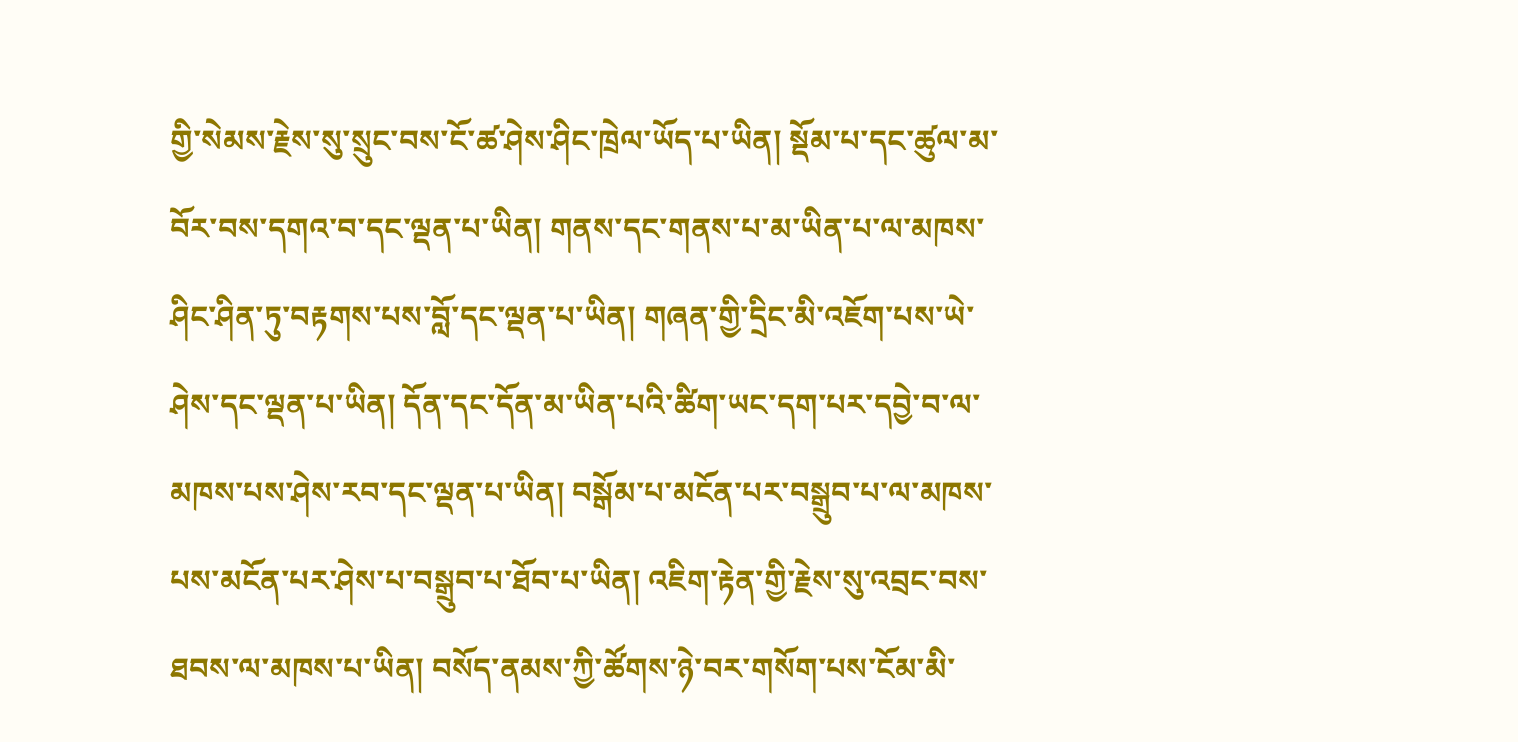གྱི་སེམས་རྗེས་སུ་སྲུང་བས་ངོ་ཚ་ཤེས་ཤིང་ཁྲེལ་ཡོད་པ་ཡིན། སྡོམ་པ་དང་ཚུལ་མ་བོར་བས་དགའ་བ་དང་ལྡན་པ་ཡིན། གནས་དང་གནས་པ་མ་ཡིན་པ་ལ་མཁས་ཤིང་ཤིན་ཏུ་བརྟགས་པས་བློ་དང་ལྡན་པ་ཡིན། གཞན་གྱི་དྲིང་མི་འཇོག་པས་ཡེ་ཤེས་དང་ལྡན་པ་ཡིན། དོན་དང་དོན་མ་ཡིན་པའི་ཚིག་ཡང་དག་པར་དབྱེ་བ་ལ་མཁས་པས་ཤེས་རབ་དང་ལྡན་པ་ཡིན། བསྒོམ་པ་མངོན་པར་བསྒྲུབ་པ་ལ་མཁས་པས་མངོན་པར་ཤེས་པ་བསྒྲུབ་པ་ཐོབ་པ་ཡིན། འཇིག་རྟེན་གྱི་རྗེས་སུ་འབྲང་བས་ཐབས་ལ་མཁས་པ་ཡིན། བསོད་ནམས་ཀྱི་ཚོགས་ཉེ་བར་གསོག་པས་ངོམ་མི་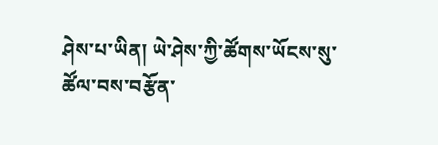ཤེས་པ་ཡིན། ཡེ་ཤེས་ཀྱི་ཚོགས་ཡོངས་སུ་ཚོལ་བས་བརྩོན་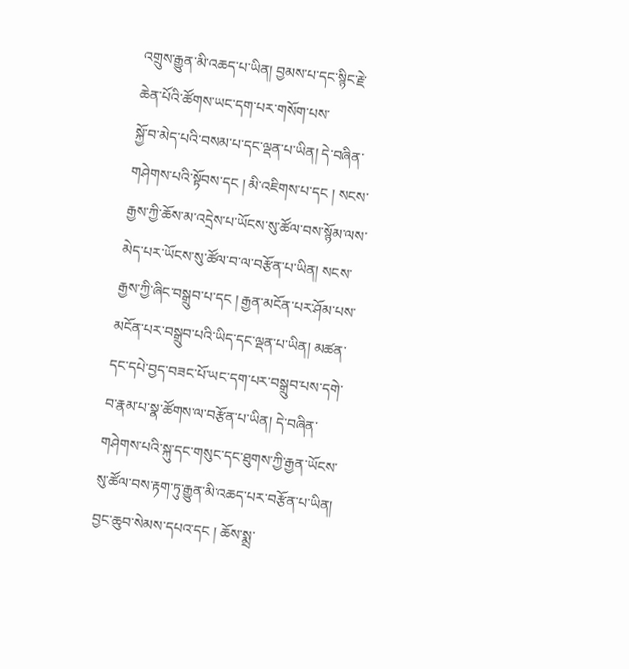འགྲུས་རྒྱུན་མི་འཆད་པ་ཡིན། བྱམས་པ་དང་སྙིང་རྗེ་ཆེན་པོའི་ཚོགས་ཡང་དག་པར་གསོག་པས་
སྐྱོ་བ་མེད་པའི་བསམ་པ་དང་ལྡན་པ་ཡིན། དེ་བཞིན་གཤེགས་པའི་སྟོབས་དང ། མི་འཇིགས་པ་དང ། སངས་རྒྱས་ཀྱི་ཆོས་མ་འདྲེས་པ་ཡོངས་སུ་ཚོལ་བས་སྙོམ་ལས་མེད་པར་ཡོངས་སུ་ཚོལ་བ་ལ་བརྩོན་པ་ཡིན། སངས་རྒྱས་ཀྱི་ཞིང་བསྒྲུབ་པ་དང ། རྒྱན་མངོན་པར་ཤོམ་པས་མངོན་པར་བསྒྲུབ་པའི་ཡིད་དང་ལྡན་པ་ཡིན། མཚན་དང་དཔེ་བྱད་བཟང་པོ་ཡང་དག་པར་བསྒྲུབ་པས་དགེ་བ་རྣམ་པ་སྣ་ཚོགས་ལ་བརྩོན་པ་ཡིན། དེ་བཞིན་གཤེགས་པའི་སྐུ་དང་གསུང་དང་ཐུགས་ཀྱི་རྒྱན་ཡོངས་སུ་ཚོལ་བས་རྟག་ཏུ་རྒྱུན་མི་འཆད་པར་བརྩོན་པ་ཡིན། བྱང་ཆུབ་སེམས་དཔའ་དང ། ཆོས་སྨྲ་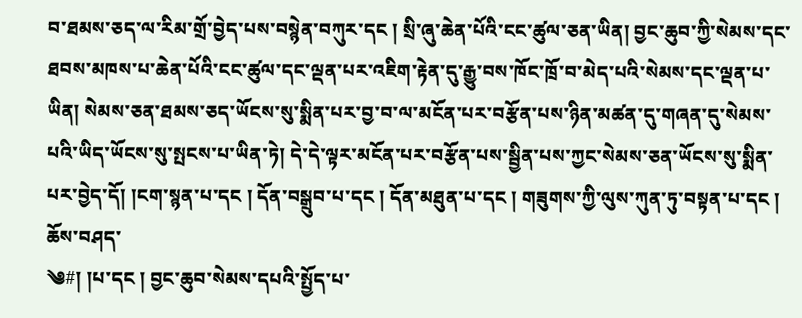བ་ཐམས་ཅད་ལ་རིམ་གྲོ་བྱེད་པས་བསྙེན་བཀུར་དང ། སྲི་ཞུ་ཆེན་པོའི་ངང་ཚུལ་ཅན་ཡིན། བྱང་ཆུབ་ཀྱི་སེམས་དང་ཐབས་མཁས་པ་ཆེན་པོའི་ངང་ཚུལ་དང་ལྡན་པར་འཇིག་རྟེན་དུ་རྒྱུ་བས་ཁོང་ཁྲོ་བ་མེད་པའི་སེམས་དང་ལྡན་པ་ཡིན། སེམས་ཅན་ཐམས་ཅད་ཡོངས་སུ་སྨིན་པར་བྱ་བ་ལ་མངོན་པར་བརྩོན་པས་ཉིན་མཚན་དུ་གཞན་དུ་སེམས་པའི་ཡིད་ཡོངས་སུ་སྤངས་པ་ཡིན་ཏེ། དེ་དེ་ལྟར་མངོན་པར་བརྩོན་པས་སྦྱིན་པས་ཀྱང་སེམས་ཅན་ཡོངས་སུ་སྨིན་པར་བྱེད་དོ། །ངག་སྙན་པ་དང ། དོན་བསྒྲུབ་པ་དང ། དོན་མཐུན་པ་དང ། གཟུགས་ཀྱི་ལུས་ཀུན་ཏུ་བསྟན་པ་དང ། ཆོས་བཤད་
༄#། །པ་དང ། བྱང་ཆུབ་སེམས་དཔའི་སྤྱོད་པ་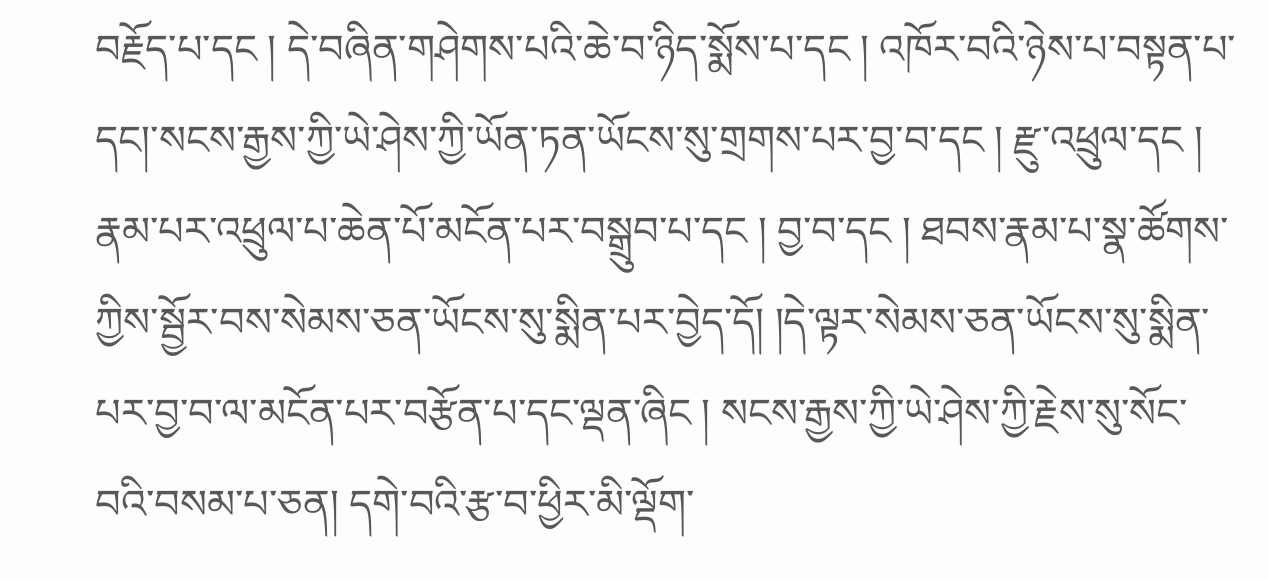བརྗོད་པ་དང ། དེ་བཞིན་གཤེགས་པའི་ཆེ་བ་ཉིད་སྨོས་པ་དང ། འཁོར་བའི་ཉེས་པ་བསྟན་པ་དང།་སངས་རྒྱས་ཀྱི་ཡེ་ཤེས་ཀྱི་ཡོན་ཏན་ཡོངས་སུ་གྲགས་པར་བྱ་བ་དང ། རྫུ་འཕྲུལ་དང ། རྣམ་པར་འཕྲུལ་པ་ཆེན་པོ་མངོན་པར་བསྒྲུབ་པ་དང ། བྱ་བ་དང ། ཐབས་རྣམ་པ་སྣ་ཚོགས་ཀྱིས་སྦྱོར་བས་སེམས་ཅན་ཡོངས་སུ་སྨིན་པར་བྱེད་དོ། །དེ་ལྟར་སེམས་ཅན་ཡོངས་སུ་སྨིན་པར་བྱ་བ་ལ་མངོན་པར་བརྩོན་པ་དང་ལྡན་ཞིང ། སངས་རྒྱས་ཀྱི་ཡེ་ཤེས་ཀྱི་རྗེས་སུ་སོང་བའི་བསམ་པ་ཅན། དགེ་བའི་རྩ་བ་ཕྱིར་མི་ལྡོག་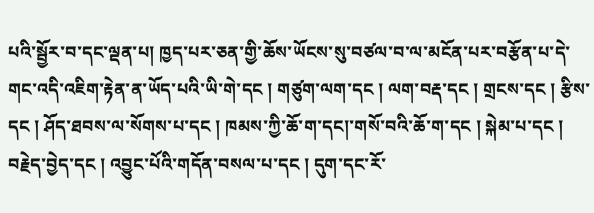པའི་སྦྱོར་བ་དང་ལྡན་པ། ཁྱད་པར་ཅན་གྱི་ཆོས་ཡོངས་སུ་བཙལ་བ་ལ་མངོན་པར་བརྩོན་པ་དེ་གང་འདི་འཇིག་རྟེན་ན་ཡོད་པའི་ཡི་གེ་དང ། གཙུག་ལག་དང ། ལག་བརྡ་དང ། གྲངས་དང ། རྩིས་དང ། ཤོད་ཐབས་ལ་སོགས་པ་དང ། ཁམས་ཀྱི་ཆོ་ག་དང།་གསོ་བའི་ཆོ་ག་དང ། སྐེམ་པ་དང ། བརྗེད་བྱེད་དང ། འབྱུང་པོའི་གདོན་བསལ་པ་དང ། དུག་དང་རོ་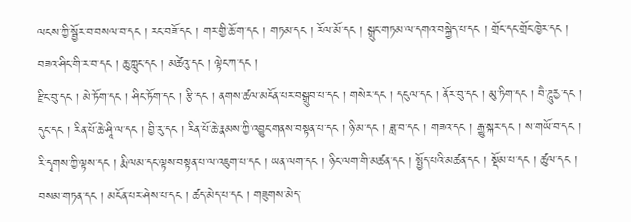ལངས་ཀྱི་སྦྱོར་བ་བསལ་བ་དང ། རང་བཟོ་དང ། གར་གྱི་ཆོ་ག་དང ། གཏམ་དང ། རོལ་མོ་དང ། སྒྲུང་གཏམ་ལ་དགའ་བསྐྱེད་པ་དང ། གྲོང་དང་གྲོང་ཁྱེར་དང ། བཟའ་ཤིང་གི་ར་བ་དང ། ཆུ་ཀླུང་དང ། མཚེའུ་དང ། ལྟེང་ཀ་དང །
རྫིང་བུ་དང ། མེ་ཏོག་དང ། ཤིང་ཏོག་དང ། རྩི་དང ། ནགས་ཚལ་མངོན་པར་བསྒྲུབ་པ་དང ། གསེར་དང ། དངུལ་དང ། ནོར་བུ་དང ། མུ་ཏིག་དང ། བཻ་ཌཱུརྱ་དང ། དུང་དང ། རིན་པོ་ཆེ་ཤཱི་ལ་དང ། བྱི་རུ་དང ། རིན་པོ་ཆེ་རྣམས་ཀྱི་འབྱུང་གནས་བསྟན་པ་དང ། ཉི་མ་དང ། ཟླ་བ་དང ། གཟའ་དང ། རྒྱུ་སྐར་དང ། ས་གཡོ་བ་དང ། རི་དྭགས་ཀྱི་ལྟས་དང ། རྨི་ལམ་དང་ལྟས་བསྟན་པ་ལ་འཇུག་པ་དང ། ཡན་ལག་དང ། ཉིང་ལག་གི་མཚན་དང ། སྤྱོད་པའི་མཚན་དང ། སྡོམ་པ་དང ། ཚུལ་དང ། བསམ་གཏན་དང ། མངོན་པར་ཤེས་པ་དང ། ཚད་མེད་པ་དང ། གཟུགས་མེད་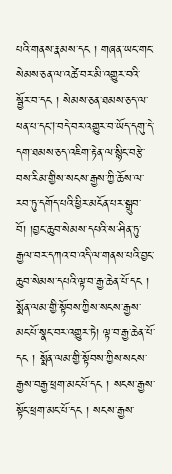པའི་གནས་རྣམས་དང ། གཞན་ཡང་གང་སེམས་ཅན་ལ་འཚེ་བར་མི་འགྱུར་བའི་སྦྱོར་བ་དང ། སེམས་ཅན་ཐམས་ཅད་ལ་ཕན་པ་དང།་བདེ་བར་འགྱུར་བ་ཡོད་དགུ་དེ་དག་ཐམས་ཅད་འཇིག་རྟེན་ལ་སྙིང་བརྩེ་བས་རིམ་གྱིས་སངས་རྒྱས་ཀྱི་ཆོས་ལ་རབ་ཏུ་དགོད་པའི་ཕྱིར་མངོན་པར་སྒྲུབ་བོ། །བྱང་ཆུབ་སེམས་དཔའི་ས་ཤིན་ཏུ་རྒྱལ་བར་དཀའ་བ་འདི་ལ་གནས་པའི་བྱང་ཆུབ་སེམས་དཔའི་ལྟ་བ་རྒྱ་ཆེན་པོ་དང ། སྨོན་ལམ་གྱི་སྟོབས་ཀྱིས་སངས་རྒྱས་མང་པོ་སྣང་བར་འགྱུར་ཏེ། ལྟ་བ་རྒྱ་ཆེན་པོ་དང ། སྨོན་ལམ་གྱི་སྟོབས་ཀྱིས་སངས་རྒྱས་བརྒྱ་ཕྲག་མང་པོ་དང ། སངས་རྒྱས་སྟོང་ཕྲག་མང་པོ་དང ། སངས་རྒྱས་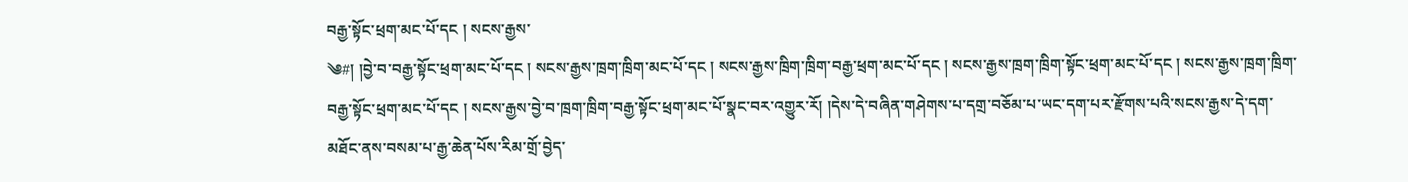བརྒྱ་སྟོང་ཕྲག་མང་པོ་དང ། སངས་རྒྱས་
༄#། །བྱེ་བ་བརྒྱ་སྟོང་ཕྲག་མང་པོ་དང ། སངས་རྒྱས་ཁྲག་ཁྲིག་མང་པོ་དང ། སངས་རྒྱས་ཁྲིག་ཁྲིག་བརྒྱ་ཕྲག་མང་པོ་དང ། སངས་རྒྱས་ཁྲག་ཁྲིག་སྟོང་ཕྲག་མང་པོ་དང ། སངས་རྒྱས་ཁྲག་ཁྲིག་བརྒྱ་སྟོང་ཕྲག་མང་པོ་དང ། སངས་རྒྱས་བྱེ་བ་ཁྲག་ཁྲིག་བརྒྱ་སྟོང་ཕྲག་མང་པོ་སྣང་བར་འགྱུར་རོ། །དེས་དེ་བཞིན་གཤེགས་པ་དགྲ་བཅོམ་པ་ཡང་དག་པར་རྫོགས་པའི་སངས་རྒྱས་དེ་དག་མཐོང་ནས་བསམ་པ་རྒྱ་ཆེན་པོས་རིམ་གྲོ་བྱེད་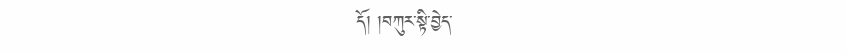དོ། །བཀུར་སྟི་བྱེད་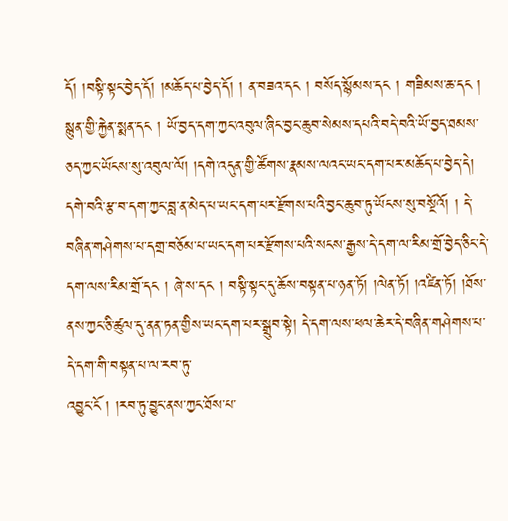དོ། །བསྟི་སྟང་བྱེད་དོ། །མཆོད་པ་བྱེད་དོ། ། ན་བཟའ་དང ། བསོད་སྙོམས་དང ། གཟིམས་ཆ་དང ། སྙུན་གྱི་རྐྱེན་སྨན་དང ། ཡོ་བྱད་དག་ཀྱང་འབུལ་ཞིང་བྱང་ཆུབ་སེམས་དཔའི་བདེ་བའི་ཡོ་བྱད་ཐམས་ཅད་ཀྱང་ཡོངས་སུ་འབུལ་ལོ། །དགེ་འདུན་གྱི་ཚོགས་རྣམས་ལའང་ཡང་དག་པར་མཆོད་པ་བྱེད་དེ། དགེ་བའི་རྩ་བ་དག་ཀྱང་བླ་ན་མེད་པ་ཡང་དག་པར་རྫོགས་པའི་བྱང་ཆུབ་ཏུ་ཡོངས་སུ་བསྔོའོ། ། དེ་བཞིན་གཤེགས་པ་དགྲ་བཅོམ་པ་ཡང་དག་པར་རྫོགས་པའི་སངས་རྒྱས་དེ་དག་ལ་རིམ་གྲོ་བྱེད་ཅིང་དེ་དག་ལས་རིམ་གྲོ་དང ། ཞེ་ས་དང ། བསྟི་སྟང་དུ་ཆོས་བསྟན་པ་ཉན་ཏོ། །ལེན་ཏོ། །འཛིན་ཏོ། །ཐོས་ནས་ཀྱང་ཅི་ཚུལ་དུ་ནན་ཏན་གྱིས་ཡང་དག་པར་སྒྲུབ་སྟེ། དེ་དག་ལས་ཕལ་ཆེར་དེ་བཞིན་གཤེགས་པ་དེ་དག་གི་བསྟན་པ་ལ་རབ་ཏུ་
འབྱུང་ངོ ། །རབ་ཏུ་བྱུང་ནས་ཀྱང་ཐོས་པ་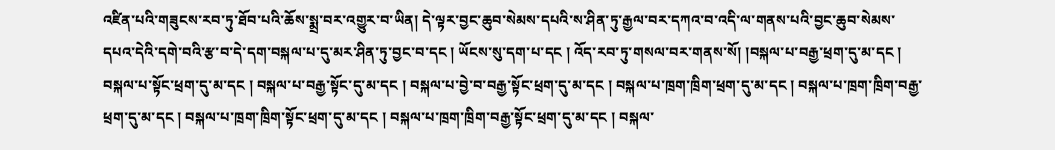འཛིན་པའི་གཟུངས་རབ་ཏུ་ཐོབ་པའི་ཆོས་སྨྲ་བར་འགྱུར་བ་ཡིན། དེ་ལྟར་བྱང་ཆུབ་སེམས་དཔའི་ས་ཤིན་ཏུ་རྒྱལ་བར་དཀའ་བ་འདི་ལ་གནས་པའི་བྱང་ཆུབ་སེམས་དཔའ་དེའི་དགེ་བའི་རྩ་བ་དེ་དག་བསྐལ་པ་དུ་མར་ཤིན་ཏུ་བྱང་བ་དང ། ཡོངས་སུ་དག་པ་དང ། འོད་རབ་ཏུ་གསལ་བར་གནས་སོ། །བསྐལ་པ་བརྒྱ་ཕྲག་དུ་མ་དང ། བསྐལ་པ་སྟོང་ཕྲག་དུ་མ་དང ། བསྐལ་པ་བརྒྱ་སྟོང་དུ་མ་དང ། བསྐལ་པ་བྱེ་བ་བརྒྱ་སྟོང་ཕྲག་དུ་མ་དང ། བསྐལ་པ་ཁྲག་ཁྲིག་ཕྲག་དུ་མ་དང ། བསྐལ་པ་ཁྲག་ཁྲིག་བརྒྱ་ཕྲག་དུ་མ་དང ། བསྐལ་པ་ཁྲག་ཁྲིག་སྟོང་ཕྲག་དུ་མ་དང ། བསྐལ་པ་ཁྲག་ཁྲིག་བརྒྱ་སྟོང་ཕྲག་དུ་མ་དང ། བསྐལ་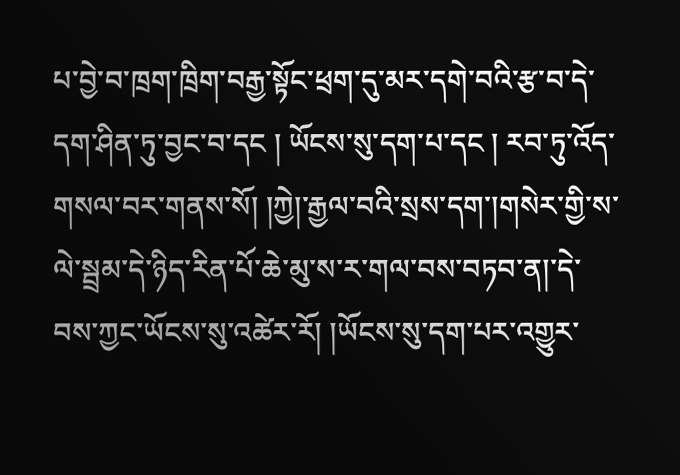པ་བྱེ་བ་ཁྲག་ཁྲིག་བརྒྱ་སྟོང་ཕྲག་དུ་མར་དགེ་བའི་རྩ་བ་དེ་དག་ཤིན་ཏུ་བྱང་བ་དང ། ཡོངས་སུ་དག་པ་དང ། རབ་ཏུ་འོད་གསལ་བར་གནས་སོ། །ཀྱེ།་རྒྱལ་བའི་སྲས་དག་།གསེར་གྱི་ས་ལེ་སྦྲམ་དེ་ཉིད་རིན་པོ་ཆེ་མུ་ས་ར་གལ་བས་བཏབ་ན།་དེ་བས་ཀྱང་ཡོངས་སུ་འཚེར་རོ། །ཡོངས་སུ་དག་པར་འགྱུར་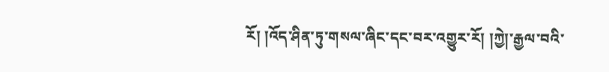རོ། །འོད་ཤིན་ཏུ་གསལ་ཞིང་དང་བར་འགྱུར་རོ། །ཀྱེ།་རྒྱལ་བའི་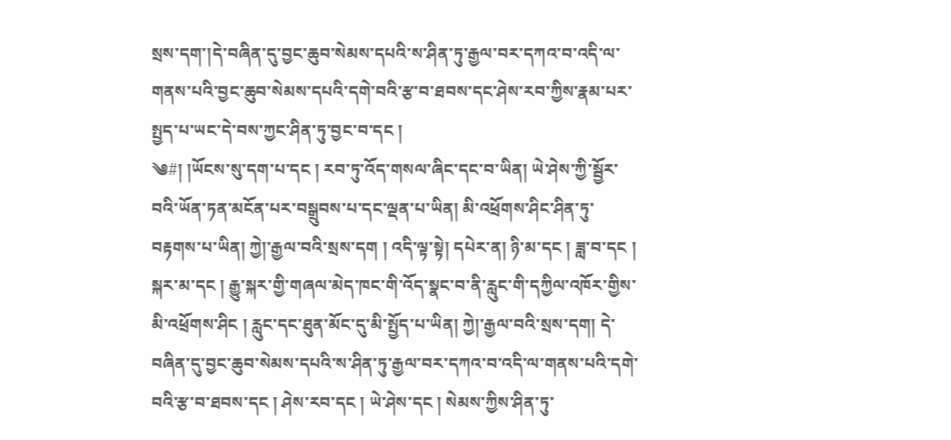སྲས་དག་།དེ་བཞིན་དུ་བྱང་ཆུབ་སེམས་དཔའི་ས་ཤིན་ཏུ་རྒྱལ་བར་དཀའ་བ་འདི་ལ་གནས་པའི་བྱང་ཆུབ་སེམས་དཔའི་དགེ་བའི་རྩ་བ་ཐབས་དང་ཤེས་རབ་ཀྱིས་རྣམ་པར་སྤྱད་པ་ཡང་དེ་བས་ཀྱང་ཤིན་ཏུ་བྱང་བ་དང །
༄#། །ཡོངས་སུ་དག་པ་དང ། རབ་ཏུ་འོད་གསལ་ཞིང་དང་བ་ཡིན། ཡེ་ཤེས་ཀྱི་སྦྱོར་བའི་ཡོན་ཏན་མངོན་པར་བསྒྲུབས་པ་དང་ལྡན་པ་ཡིན། མི་འཕྲོགས་ཤིང་ཤིན་ཏུ་བརྟགས་པ་ཡིན། ཀྱེ།་རྒྱལ་བའི་སྲས་དག ། འདི་ལྟ་སྟེ། དཔེར་ན། ཉི་མ་དང ། ཟླ་བ་དང ། སྐར་མ་དང ། རྒྱུ་སྐར་གྱི་གཞལ་མེད་ཁང་གི་འོད་སྣང་བ་ནི་རླུང་གི་དཀྱིལ་འཁོར་གྱིས་མི་འཕྲོགས་ཤིང ། རླུང་དང་ཐུན་མོང་དུ་མི་སྤྱོད་པ་ཡིན། ཀྱེ།་རྒྱལ་བའི་སྲས་དག། དེ་བཞིན་དུ་བྱང་ཆུབ་སེམས་དཔའི་ས་ཤིན་ཏུ་རྒྱལ་བར་དཀའ་བ་འདི་ལ་གནས་པའི་དགེ་བའི་རྩ་བ་ཐབས་དང ། ཤེས་རབ་དང ། ཡེ་ཤེས་དང ། སེམས་ཀྱིས་ཤིན་ཏུ་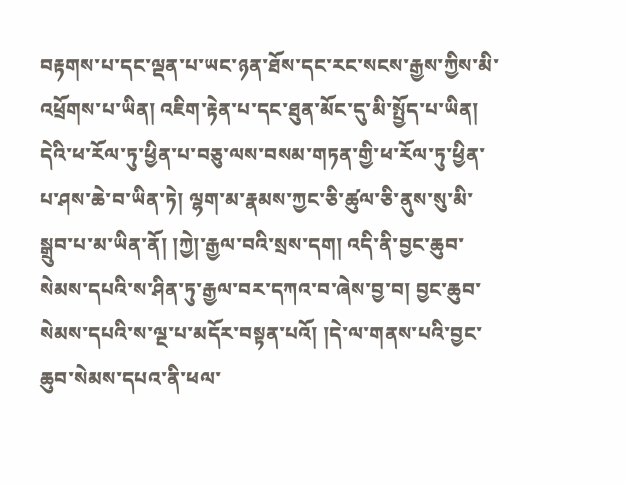བརྟགས་པ་དང་ལྡན་པ་ཡང་ཉན་ཐོས་དང་རང་སངས་རྒྱས་ཀྱིས་མི་འཕྲོགས་པ་ཡིན། འཇིག་རྟེན་པ་དང་ཐུན་མོང་དུ་མི་སྤྱོད་པ་ཡིན། དེའི་ཕ་རོལ་ཏུ་ཕྱིན་པ་བཅུ་ལས་བསམ་གཏན་གྱི་ཕ་རོལ་ཏུ་ཕྱིན་པ་ཤས་ཆེ་བ་ཡིན་ཏེ། ལྷག་མ་རྣམས་ཀྱང་ཅི་ཚུལ་ཅི་ནུས་སུ་མི་སྒྲུབ་པ་མ་ཡིན་ནོ། །ཀྱེ།་རྒྱལ་བའི་སྲས་དག། འདི་ནི་བྱང་ཆུབ་སེམས་དཔའི་ས་ཤིན་ཏུ་རྒྱལ་བར་དཀའ་བ་ཞེས་བྱ་བ། བྱང་ཆུབ་སེམས་དཔའི་ས་ལྔ་པ་མདོར་བསྟན་པའོ། །དེ་ལ་གནས་པའི་བྱང་ཆུབ་སེམས་དཔའ་ནི་ཕལ་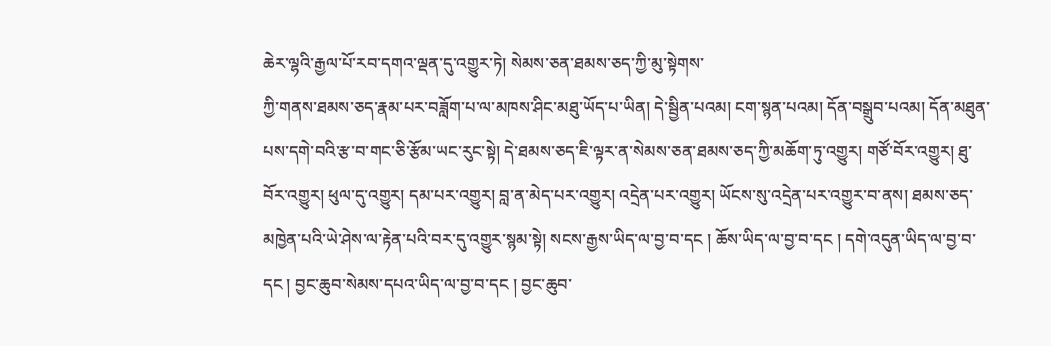ཆེར་ལྷའི་རྒྱལ་པོ་རབ་དགའ་ལྡན་དུ་འགྱུར་ཏེ། སེམས་ཅན་ཐམས་ཅད་ཀྱི་མུ་སྟེགས་
ཀྱི་གནས་ཐམས་ཅད་རྣམ་པར་བཟློག་པ་ལ་མཁས་ཤིང་མཐུ་ཡོད་པ་ཡིན། དེ་སྦྱིན་པའམ། ངག་སྙན་པའམ། དོན་བསྒྲུབ་པའམ། དོན་མཐུན་པས་དགེ་བའི་རྩ་བ་གང་ཅི་རྩོམ་ཡང་རུང་སྟེ། དེ་ཐམས་ཅད་ཇི་ལྟར་ན་སེམས་ཅན་ཐམས་ཅད་ཀྱི་མཆོག་ཏུ་འགྱུར། གཙོ་བོར་འགྱུར། ཐུ་བོར་འགྱུར། ཕུལ་དུ་འགྱུར། དམ་པར་འགྱུར། བླ་ན་མེད་པར་འགྱུར། འདྲེན་པར་འགྱུར། ཡོངས་སུ་འདྲེན་པར་འགྱུར་བ་ནས། ཐམས་ཅད་མཁྱེན་པའི་ཡེ་ཤེས་ལ་རྟེན་པའི་བར་དུ་འགྱུར་སྙམ་སྟེ། སངས་རྒྱས་ཡིད་ལ་བྱ་བ་དང ། ཆོས་ཡིད་ལ་བྱ་བ་དང ། དགེ་འདུན་ཡིད་ལ་བྱ་བ་དང ། བྱང་ཆུབ་སེམས་དཔའ་ཡིད་ལ་བྱ་བ་དང ། བྱང་ཆུབ་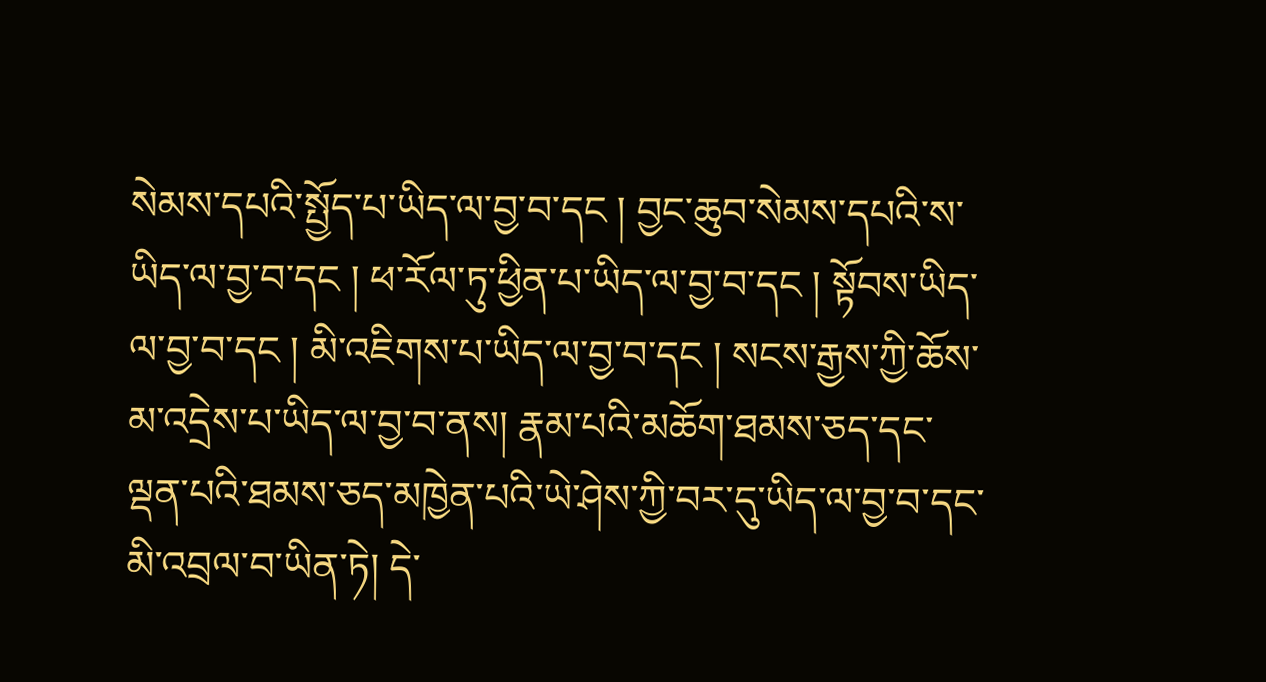སེམས་དཔའི་སྤྱོད་པ་ཡིད་ལ་བྱ་བ་དང ། བྱང་ཆུབ་སེམས་དཔའི་ས་ཡིད་ལ་བྱ་བ་དང ། ཕ་རོལ་ཏུ་ཕྱིན་པ་ཡིད་ལ་བྱ་བ་དང ། སྟོབས་ཡིད་ལ་བྱ་བ་དང ། མི་འཇིགས་པ་ཡིད་ལ་བྱ་བ་དང ། སངས་རྒྱས་ཀྱི་ཆོས་མ་འདྲེས་པ་ཡིད་ལ་བྱ་བ་ནས། རྣམ་པའི་མཆོག་ཐམས་ཅད་དང་ལྡན་པའི་ཐམས་ཅད་མཁྱེན་པའི་ཡེ་ཤེས་ཀྱི་བར་དུ་ཡིད་ལ་བྱ་བ་དང་མི་འབྲལ་བ་ཡིན་ཏེ། དེ་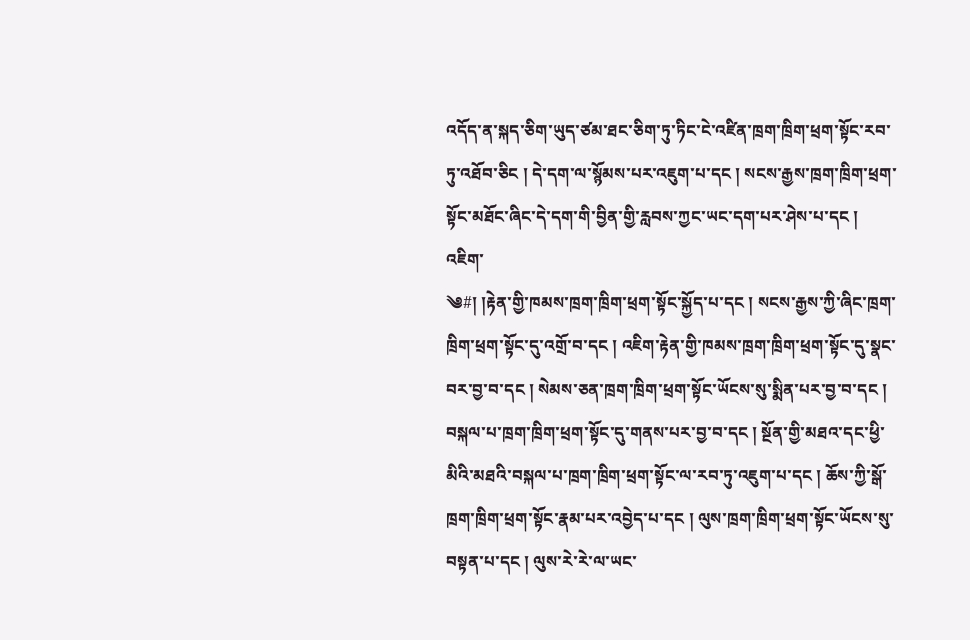འདོད་ན་སྐད་ཅིག་ཡུད་ཙམ་ཐང་ཅིག་ཏུ་ཏིང་ངེ་འཛིན་ཁྲག་ཁྲིག་ཕྲག་སྟོང་རབ་ཏུ་འཐོབ་ཅིང ། དེ་དག་ལ་སྙོམས་པར་འཇུག་པ་དང ། སངས་རྒྱས་ཁྲག་ཁྲིག་ཕྲག་སྟོང་མཐོང་ཞིང་དེ་དག་གི་བྱིན་གྱི་རླབས་ཀྱང་ཡང་དག་པར་ཤེས་པ་དང ། འཇིག་
༄#། །རྟེན་གྱི་ཁམས་ཁྲག་ཁྲིག་ཕྲག་སྟོང་སྐྱོད་པ་དང ། སངས་རྒྱས་ཀྱི་ཞིང་ཁྲག་ཁྲིག་ཕྲག་སྟོང་དུ་འགྲོ་བ་དང ། འཇིག་རྟེན་གྱི་ཁམས་ཁྲག་ཁྲིག་ཕྲག་སྟོང་དུ་སྣང་བར་བྱ་བ་དང ། སེམས་ཅན་ཁྲག་ཁྲིག་ཕྲག་སྟོང་ཡོངས་སུ་སྨིན་པར་བྱ་བ་དང ། བསྐལ་པ་ཁྲག་ཁྲིག་ཕྲག་སྟོང་དུ་གནས་པར་བྱ་བ་དང ། སྔོན་གྱི་མཐའ་དང་ཕྱི་མིའི་མཐའི་བསྐལ་པ་ཁྲག་ཁྲིག་ཕྲག་སྟོང་ལ་རབ་ཏུ་འཇུག་པ་དང ། ཆོས་ཀྱི་སྒོ་ཁྲག་ཁྲིག་ཕྲག་སྟོང་རྣམ་པར་འབྱེད་པ་དང ། ལུས་ཁྲག་ཁྲིག་ཕྲག་སྟོང་ཡོངས་སུ་བསྟན་པ་དང ། ལུས་རེ་རེ་ལ་ཡང་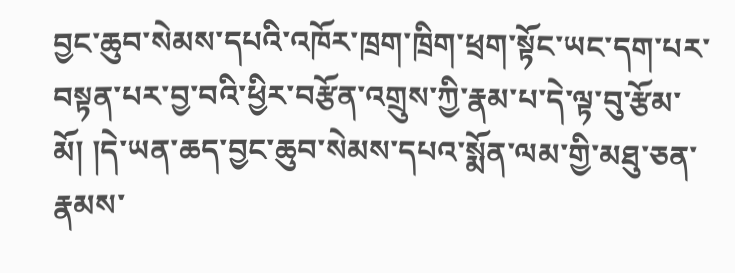བྱང་ཆུབ་སེམས་དཔའི་འཁོར་ཁྲག་ཁྲིག་ཕྲག་སྟོང་ཡང་དག་པར་བསྟན་པར་བྱ་བའི་ཕྱིར་བརྩོན་འགྲུས་ཀྱི་རྣམ་པ་དེ་ལྟ་བུ་རྩོམ་མོ། །དེ་ཡན་ཆད་བྱང་ཆུབ་སེམས་དཔའ་སྨོན་ལམ་གྱི་མཐུ་ཅན་རྣམས་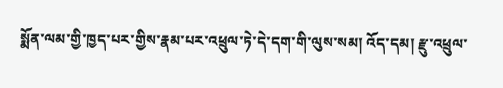སྨོན་ལམ་གྱི་ཁྱད་པར་གྱིས་རྣམ་པར་འཕྲུལ་ཏེ་དེ་དག་གི་ལུས་སམ། འོད་དམ། རྫུ་འཕྲུལ་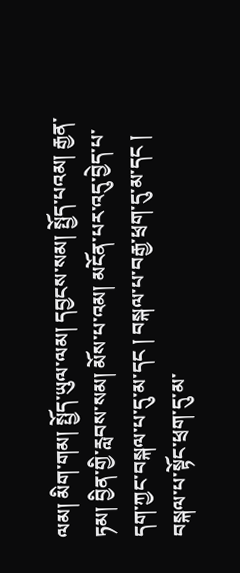ལམ། མིག་གམ། སྤྱོད་ཡུལ་ལམ། དབྱངས་སམ། སྤྱོད་པའམ། རྒྱན་ཏམ། བྱིན་གྱི་རླབས་སམ། མོས་པ་འམ། མངོན་པར་འདུ་བྱེད་པ་དག་ཀྱང་བསྐལ་པ་དུ་མ་དང ། བསྐལ་པ་བརྒྱ་ཕྲག་དུ་མ་དང ། བསྐལ་པ་སྟོང་ཕྲག་དུ་མ་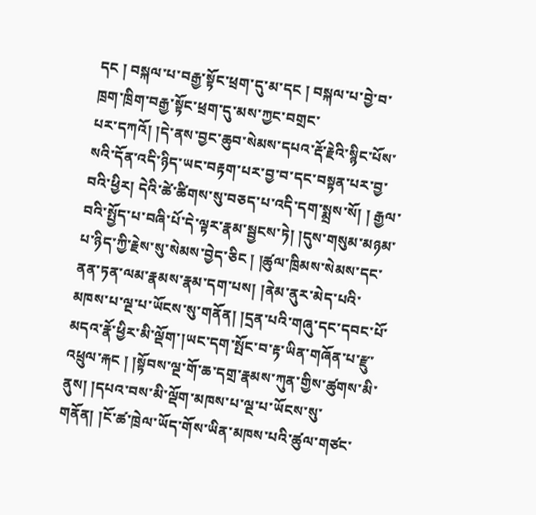དང ། བསྐལ་པ་བརྒྱ་སྟོང་ཕྲག་དུ་མ་དང ། བསྐལ་པ་བྱེ་བ་ཁྲག་ཁྲིག་བརྒྱ་སྟོང་ཕྲག་དུ་མས་ཀྱང་བགྲང་
པར་དཀའོ། །དེ་ནས་བྱང་ཆུབ་སེམས་དཔའ་རྡོ་རྗེའི་སྙིང་པོས་སའི་དོན་འདི་ཉིད་ཡང་བརྟག་པར་བྱ་བ་དང་བསྟན་པར་བྱ་བའི་ཕྱིར། དེའི་ཚེ་ཚིགས་སུ་བཅད་པ་འདི་དག་སྨྲས་སོ། ། རྒྱལ་བའི་སྤྱོད་པ་བཞི་པོ་དེ་ལྟར་རྣམ་སྦྱངས་ཏེ། །དུས་གསུམ་མཉམ་པ་ཉིད་ཀྱི་རྗེས་སུ་སེམས་བྱེད་ཅིང ། །ཚུལ་ཁྲིམས་སེམས་དང་ནན་ཏན་ལམ་རྣམས་རྣམ་དག་པས། །ནེམ་ནུར་མེད་པའི་མཁས་པ་ལྔ་པ་ཡོངས་སུ་གནོན། །དྲན་པའི་གཞུ་དང་དབང་པོ་མདའ་རྣོ་ཕྱིར་མི་ལྡོག་།ཡང་དག་སྤོང་བ་རྟ་ཡིན་གཞོན་པ་རྫུ་འཕྲུལ་རྐང ། །སྟོབས་ལྔ་གོ་ཆ་དགྲ་རྣམས་ཀུན་གྱིས་ཚུགས་མི་ནུས། །དཔའ་བས་མི་ལྡོག་མཁས་པ་ལྔ་པ་ཡོངས་སུ་གནོན། །ངོ་ཚ་ཁྲེལ་ཡོད་གོས་ཡིན་མཁས་པའི་ཚུལ་གཙང་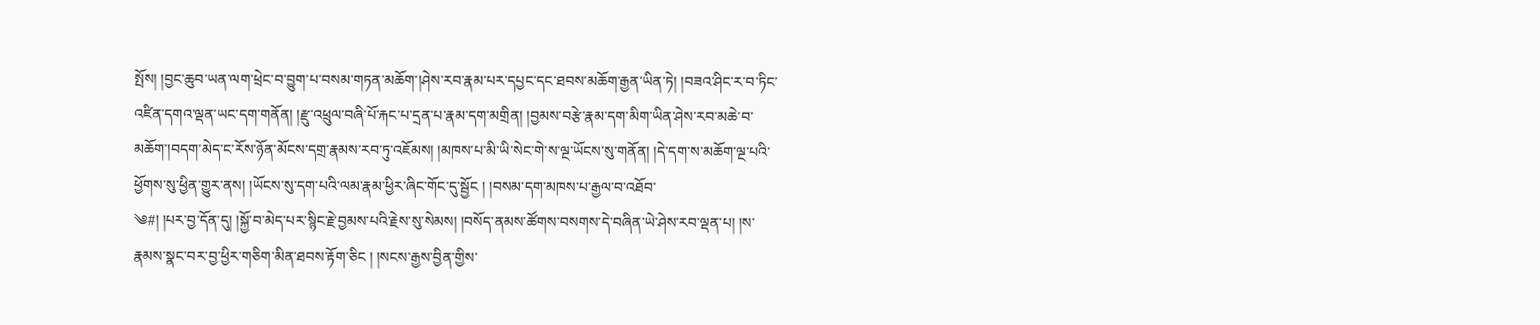སྤོས། །བྱང་ཆུབ་ཡན་ལག་ཕྲེང་བ་བྱུག་པ་བསམ་གཏན་མཆོག་།ཤེས་རབ་རྣམ་པར་དཔྱང་དང་ཐབས་མཆོག་རྒྱན་ཡིན་ཏེ། །བཟའ་ཤིང་ར་བ་ཏིང་འཛིན་དགའ་ལྡན་ཡང་དག་གནོན། །རྫུ་འཕྲུལ་བཞི་པོ་རྐང་པ་དྲན་པ་རྣམ་དག་མགྲིན། །བྱམས་བརྩེ་རྣམ་དག་མིག་ཡིན་ཤེས་རབ་མཆེ་བ་མཆོག་།བདག་མེད་ང་རོས་ཉོན་མོངས་དགྲ་རྣམས་རབ་ཏུ་འཇོམས། །མཁས་པ་མི་ཡི་སེང་གེ་ས་ལྔ་ཡོངས་སུ་གནོན། །དེ་དག་ས་མཆོག་ལྔ་པའི་ཕྱོགས་སུ་ཕྱིན་གྱུར་ནས། །ཡོངས་སུ་དག་པའི་ལམ་རྣམ་ཕྱིར་ཞིང་གོང་དུ་སྦྱོང ། །བསམ་དག་མཁས་པ་རྒྱལ་བ་འཐོབ་
༄#། །པར་བྱ་དོན་དུ། །སྐྱོ་བ་མེད་པར་སྙིང་རྗེ་བྱམས་པའི་རྗེས་སུ་སེམས། །བསོད་ནམས་ཚོགས་བསགས་དེ་བཞིན་ཡེ་ཤེས་རབ་ལྡན་པ། །ས་རྣམས་སྣང་བར་བྱ་ཕྱིར་གཅིག་མིན་ཐབས་རྟོག་ཅིང ། །སངས་རྒྱས་བྱིན་གྱིས་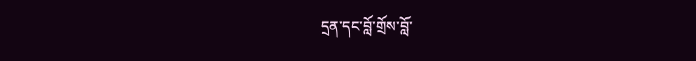དྲན་དང་བློ་གྲོས་བློ་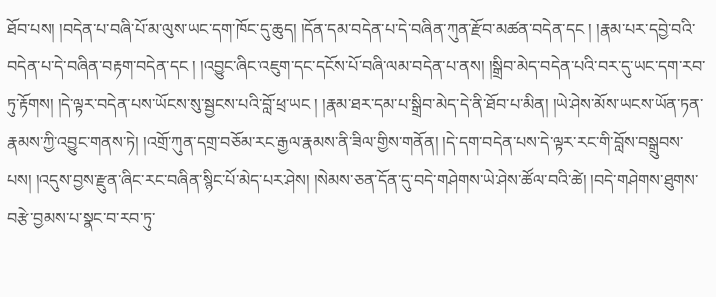ཐོབ་པས། །བདེན་པ་བཞི་པོ་མ་ལུས་ཡང་དག་ཁོང་དུ་ཆུད། །དོན་དམ་བདེན་པ་དེ་བཞིན་ཀུན་རྫོབ་མཚན་བདེན་དང ། །རྣམ་པར་དབྱེ་བའི་བདེན་པ་དེ་བཞིན་བརྟག་བདེན་དང ། །འབྱུང་ཞིང་འཇུག་དང་དངོས་པོ་བཞི་ལམ་བདེན་པ་ནས། །སྒྲིབ་མེད་བདེན་པའི་བར་དུ་ཡང་དག་རབ་ཏུ་རྟོགས། །དེ་ལྟར་བདེན་པས་ཡོངས་སུ་སྦྱངས་པའི་བློ་ཕྲ་ཡང ། །རྣམ་ཐར་དམ་པ་སྒྲིབ་མེད་དེ་ནི་ཐོབ་པ་མིན། །ཡེ་ཤེས་མོས་ཡངས་ཡོན་ཏན་རྣམས་ཀྱི་འབྱུང་གནས་ཏེ། །འགྲོ་ཀུན་དགྲ་བཅོམ་རང་རྒྱལ་རྣམས་ནི་ཟིལ་གྱིས་གནོན། །དེ་དག་བདེན་པས་དེ་ལྟར་རང་གི་བློས་བསྒྲུབས་པས། །འདུས་བྱས་རྫུན་ཞིང་རང་བཞིན་སྙིང་པོ་མེད་པར་ཤེས། །སེམས་ཅན་དོན་དུ་བདེ་གཤེགས་ཡེ་ཤེས་ཚོལ་བའི་ཚེ། །བདེ་གཤེགས་ཐུགས་བརྩེ་བྱམས་པ་སྣང་བ་རབ་ཏུ་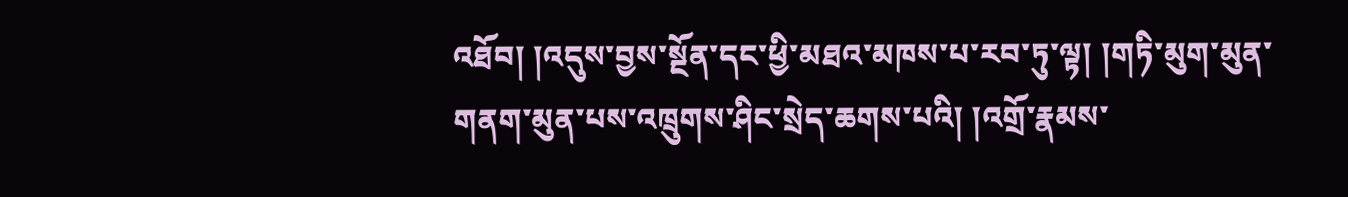འཐོབ། །འདུས་བྱས་སྔོན་དང་ཕྱི་མཐའ་མཁས་པ་རབ་ཏུ་ལྟ། །གཏི་མུག་མུན་གནག་མུན་པས་འཁྲུགས་ཤིང་སྲེད་ཆགས་པའི། །འགྲོ་རྣམས་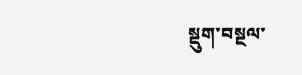སྡུག་བསྔལ་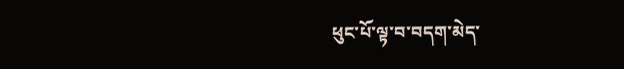ཕུང་པོ་ལྟ་བ་བདག་མེད་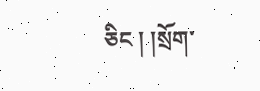ཅིང ། །སྲོག་